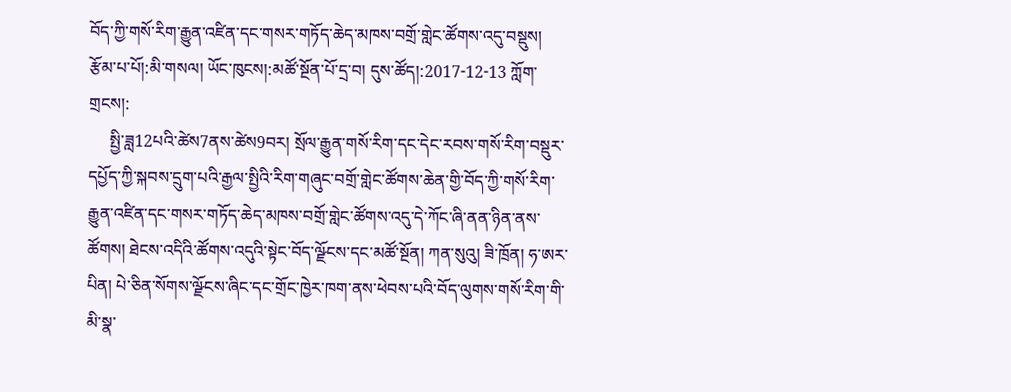བོད་ཀྱི་གསོ་རིག་རྒྱུན་འཛིན་དང་གསར་གཏོད་ཆེད་མཁས་བགྲོ་གླེང་ཚོགས་འདུ་བསྡུས།
རྩོམ་པ་པོ།:མི་གསལ། ཡོང་ཁུངས།:མཚོ་སྔོན་པོ་དྲ་བ། དུས་ཚོད།:2017-12-13 ཀློག་གྲངས།:
     སྤྱི་ཟླ12པའི་ཚེས7ནས་ཚེས9བར། སྲོལ་རྒྱུན་གསོ་རིག་དང་དེང་རབས་གསོ་རིག་བསྡུར་དཔྱོད་ཀྱི་སྐབས་དྲུག་པའི་རྒྱལ་སྤྱིའི་རིག་གཞུང་བགྲོ་གླེང་ཚོགས་ཆེན་གྱི་བོད་ཀྱི་གསོ་རིག་རྒྱུན་འཛིན་དང་གསར་གཏོད་ཆེད་མཁས་བགྲོ་གླེང་ཚོགས་འདུ་དེ་ཀོང་ཞི་ནན་ཉིན་ནས་ཚོགས། ཐེངས་འདིའི་ཚོགས་འདུའི་སྟེང་བོད་ལྫོངས་དང་མཚོ་སྔོན། ཀན་སུའུ། ཟི་ཁྲོན། ཧ་ཨར་པིན། པེ་ཅིན་སོགས་ལྫོངས་ཞིང་དང་གྲོང་ཁྱེར་ཁག་ནས་ཕེབས་པའི་བོད་ལུགས་གསོ་རིག་གི་མི་སྣ་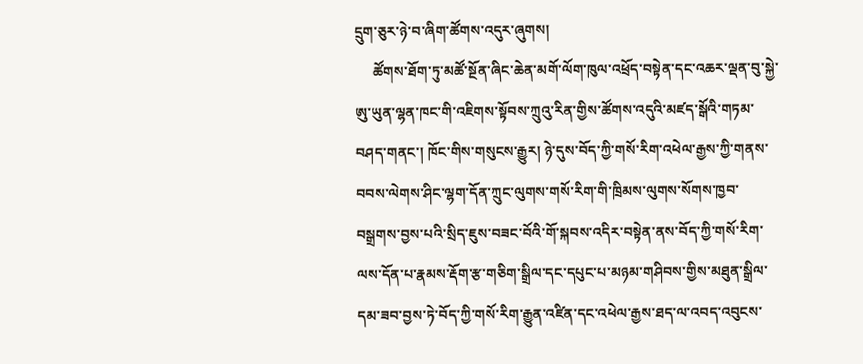དྲུག་ཅུར་ཉེ་བ་ཞིག་ཚོགས་འདུར་ཞུགས།
     ཚོགས་ཐོག་ཏུ་མཚོ་སྔོན་ཞིང་ཆེན་མགོ་ལོག་ཁུལ་འཕྲོད་བསྟེན་དང་འཆར་ལྡན་བུ་སྐྱེ་ཨུ་ཡུན་ལྷན་ཁང་གི་འཇིགས་སྟོབས་ཀྲུའུ་རིན་གྱིས་ཚོགས་འདུའི་མཛད་སྒོའི་གཏམ་བཤད་གནང་། ཁོང་གིས་གསུངས་རྒྱུར། ཉེ་དུས་བོད་ཀྱི་གསོ་རིག་འཕེལ་རྒྱས་ཀྱི་གནས་བབས་ལེགས་ཤིང་ལྷག་དོན་ཀྲུང་ལུགས་གསོ་རིག་གི་ཁྲིམས་ལུགས་སོགས་ཁྱབ་བསྒྲགས་བྱས་པའི་སྲིད་ཇུས་བཟང་བོའི་གོ་སྐབས་འདིར་བསྟེན་ནས་བོད་ཀྱི་གསོ་རིག་ལས་དོན་པ་རྣམས་རྡོག་རྩ་གཅིག་སྒྲིལ་དང་དཔུང་པ་མཉམ་གཤིབས་གྱིས་མཐུན་སྒྲིལ་དམ་ཟབ་བྱས་ཏེ་བོད་ཀྱི་གསོ་རིག་རྒྱུན་འཛིན་དང་འཕེལ་རྒྱས་ཐད་ལ་འབད་འབུངས་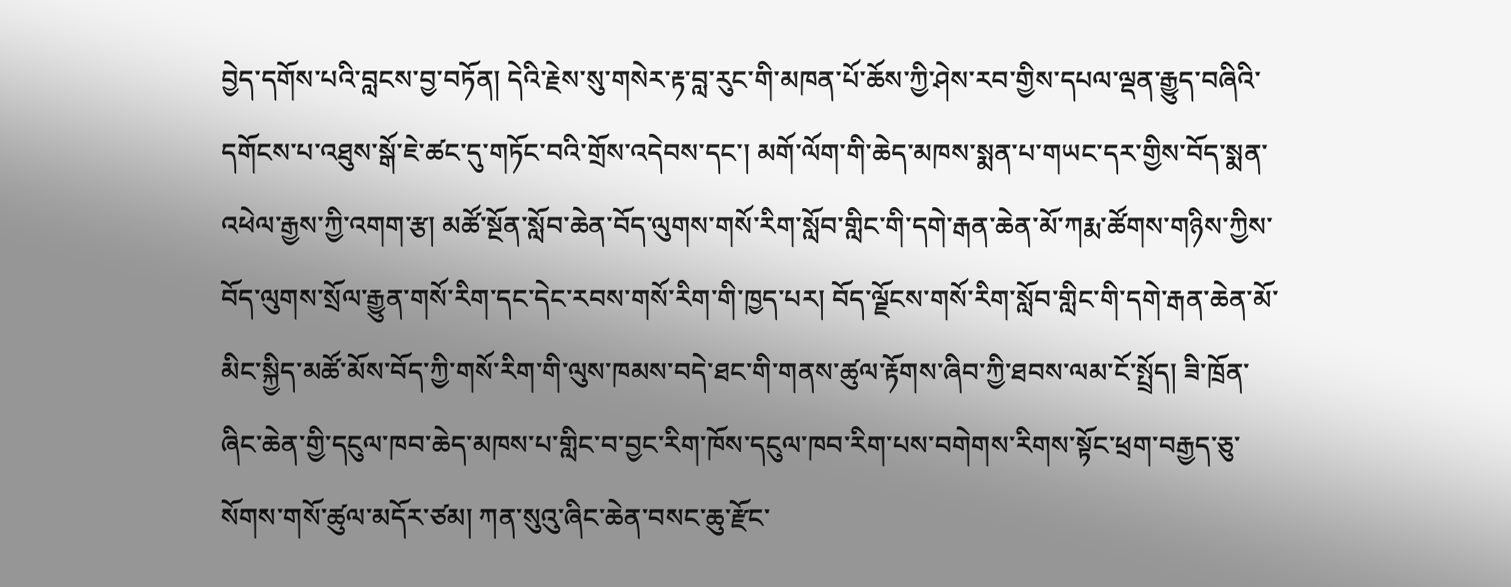བྱེད་དགོས་པའི་བླངས་བྱ་བཏོན། དེའི་རྗེས་སུ་གསེར་རྟ་བླ་རུང་གི་མཁན་པོ་ཆོས་ཀྱི་ཤེས་རབ་གྱིས་དཔལ་ལྡན་རྒྱུད་བཞིའི་དགོངས་པ་འཐུས་སྒོ་ཇེ་ཚང་དུ་གཏོང་བའི་གྲོས་འདེབས་དང་། མགོ་ལོག་གི་ཆེད་མཁས་སྨན་པ་གཡང་དར་གྱིས་བོད་སྨན་འཕེལ་རྒྱས་ཀྱི་འགག་རྩ། མཚོ་སྔོན་སློབ་ཆེན་བོད་ལུགས་གསོ་རིག་སློབ་གླིང་གི་དགེ་རྒན་ཆེན་མོ་ཀརྨ་ཚོགས་གཉིས་ཀྱིས་བོད་ལུགས་སྲོལ་རྒྱུན་གསོ་རིག་དང་དེང་རབས་གསོ་རིག་གི་ཁྱད་པར། བོད་ལྗོངས་གསོ་རིག་སློབ་གླིང་གི་དགེ་རྒན་ཆེན་མོ་མིང་སྐྱིད་མཚོ་མོས་བོད་ཀྱི་གསོ་རིག་གི་ལུས་ཁམས་བདེ་ཐང་གི་གནས་ཚུལ་རྟོགས་ཞིབ་ཀྱི་ཐབས་ལམ་ངོ་སྤྲོད། ཟི་ཁྲོན་ཞིང་ཆེན་གྱི་དངུལ་ཁབ་ཆེད་མཁས་པ་གླིང་བ་བྱང་རིག་ཁོས་དངུལ་ཁབ་རིག་པས་བགེགས་རིགས་སྟོང་ཕྲག་བརྒྱད་ཅུ་སོགས་གསོ་ཚུལ་མདོར་ཙམ། ཀན་སུའུ་ཞིང་ཆེན་བསང་ཆུ་རྫོང་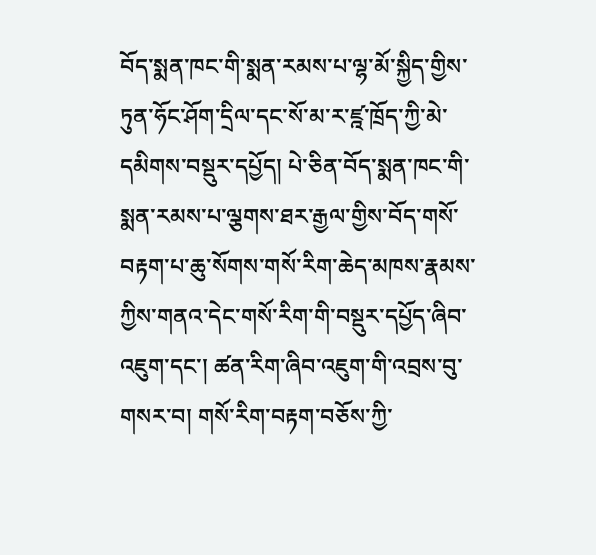བོད་སྨན་ཁང་གི་སྨན་རམས་པ་ལྷ་མོ་སྐྱིད་གྱིས་ཏུན་ཧོང་ཤོག་དྲིལ་དང་སོ་མ་ར་ཛྰ་ཁྲོད་ཀྱི་མེ་དམིགས་བསྡུར་དཔྱོད། པེ་ཅིན་བོད་སྨན་ཁང་གི་སྨན་རམས་པ་ལྕགས་ཐར་རྒྱལ་གྱིས་བོད་གསོ་བརྟག་པ་ཆུ་སོགས་གསོ་རིག་ཆེད་མཁས་རྣམས་ཀྱིས་གནའ་དེང་གསོ་རིག་གི་བསྡུར་དཔྱོད་ཞིབ་འཇུག་དང་། ཚན་རིག་ཞིབ་འཇུག་གི་འབྲས་བུ་གསར་བ། གསོ་རིག་བརྟག་བཅོས་ཀྱི་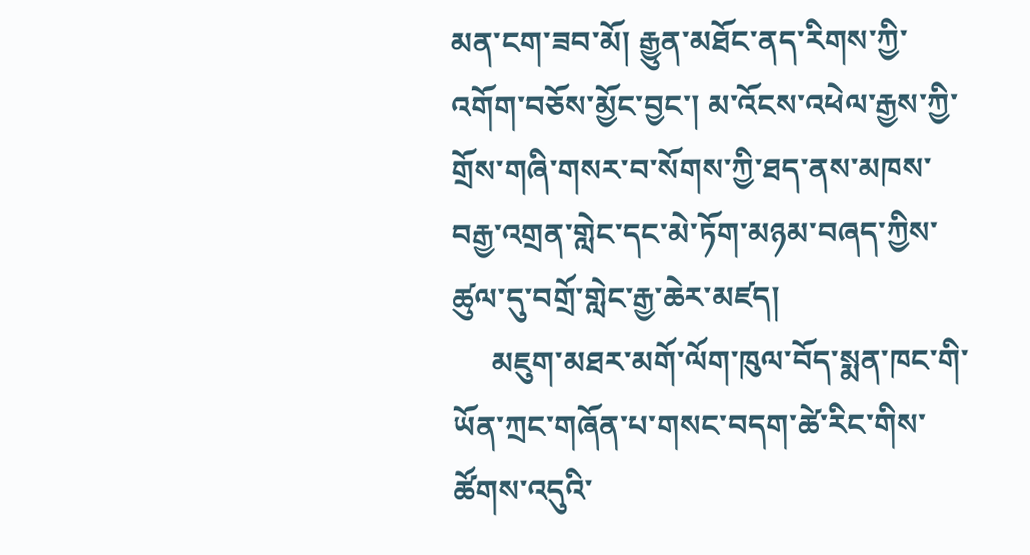མན་ངག་ཟབ་མོ། རྒྱུན་མཐོང་ནད་རིགས་ཀྱི་འགོག་བཅོས་མྱོང་བྱང་། མ་འོངས་འཕེལ་རྒྱས་ཀྱི་གྲོས་གཞི་གསར་བ་སོགས་ཀྱི་ཐད་ནས་མཁས་བརྒྱ་འགྲན་གླེང་དང་མེ་ཏོག་མཉམ་བཞད་ཀྱིས་ཚུལ་དུ་བགྲོ་གླེང་རྒྱ་ཆེར་མཛད།
     མཇུག་མཐར་མགོ་ལོག་ཁུལ་བོད་སྨན་ཁང་གི་ཡོན་ཀྲང་གཞོན་པ་གསང་བདག་ཚེ་རིང་གིས་ཚོགས་འདུའི་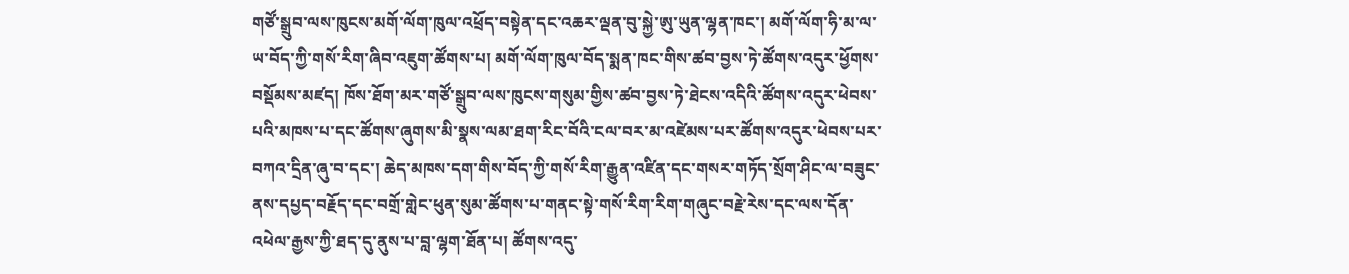གཙོ་སྒྲུབ་ལས་ཁུངས་མགོ་ལོག་ཁུལ་འཕྲོད་བསྟེན་དང་འཆར་ལྡན་བུ་སྐྱེ་ཨུ་ཡུན་ལྷན་ཁང་། མགོ་ལོག་ཧི་མ་ལ་ཡ་བོད་ཀྱི་གསོ་རིག་ཞིབ་འཇུག་ཚོགས་པ། མགོ་ལོག་ཁུལ་བོད་སྨན་ཁང་གིས་ཚབ་བྱས་ཏེ་ཚོགས་འདུར་ཕྱོགས་བསྡོམས་མཛད། ཁོས་ཐོག་མར་གཙོ་སྒྲུབ་ལས་ཁུངས་གསུམ་གྱིས་ཚབ་བྱས་ཏེ་ཐེངས་འདིའི་ཚོགས་འདུར་ཕེབས་པའི་མཁས་པ་དང་ཚོགས་ཞུགས་མི་སྣས་ལམ་ཐག་རིང་བོའི་ངལ་བར་མ་འཛེམས་པར་ཚོགས་འདུར་ཕེབས་པར་བཀའ་དྲིན་ཞུ་བ་དང་། ཆེད་མཁས་དག་གིས་བོད་ཀྱི་གསོ་རིག་རྒྱུན་འཛིན་དང་གསར་གཏོད་སྲོག་ཤིང་ལ་བཟུང་ནས་དཔྱད་བརྗོད་དང་བགྲོ་གླེང་ཕུན་སུམ་ཚོགས་པ་གནང་སྟེ་གསོ་རིག་རིག་གཞུང་བརྗེ་རེས་དང་ལས་དོན་འཕེལ་རྒྱས་ཀྱི་ཐད་དུ་ནུས་པ་བླ་ལྷག་ཐོན་པ། ཚོགས་འདུ་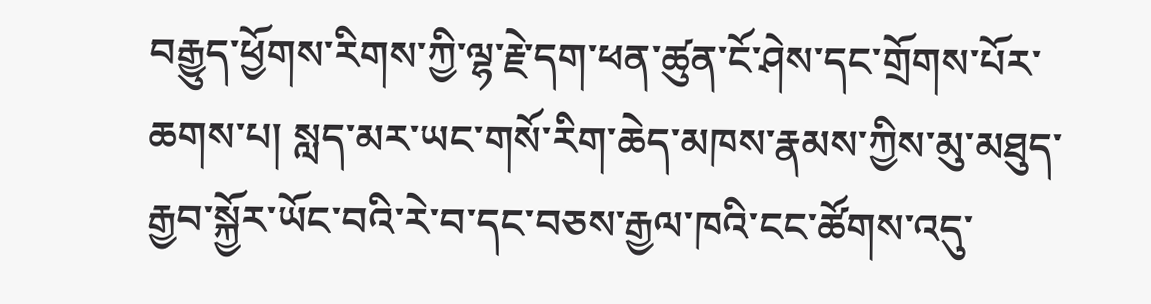བརྒྱུད་ཕྱོགས་རིགས་ཀྱི་ལྷ་རྗེ་དག་ཕན་ཚུན་ངོ་ཤེས་དང་གྲོགས་པོར་ཆགས་པ། སླད་མར་ཡང་གསོ་རིག་ཆེད་མཁས་རྣམས་ཀྱིས་མུ་མཐུད་རྒྱབ་སྐྱོར་ཡོང་བའི་རེ་བ་དང་བཅས་རྒྱལ་ཁའི་ངང་ཚོགས་འདུ་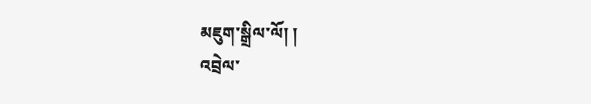མཇུག་སྒྲིལ་ལོ། །
འབྲེལ་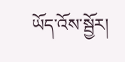ཡོད་འོས་སྦྱོར།